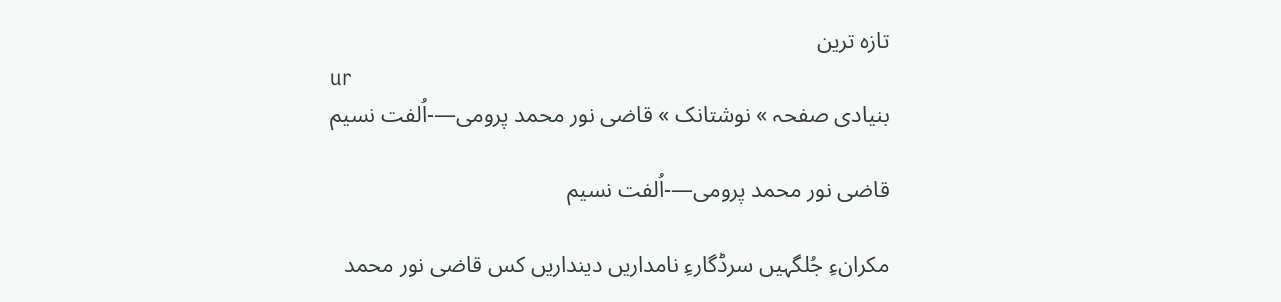تازہ ترین
ur
بنیادی صفحہ » نوشتانک » قاضی نور محمد پرومی—-اُلفت نسیم

قاضی نور محمد پرومی—-اُلفت نسیم

مکرانءِ جُلگہیں سرڈگارءِ نامداریں دینداریں کس قاضی نور محمد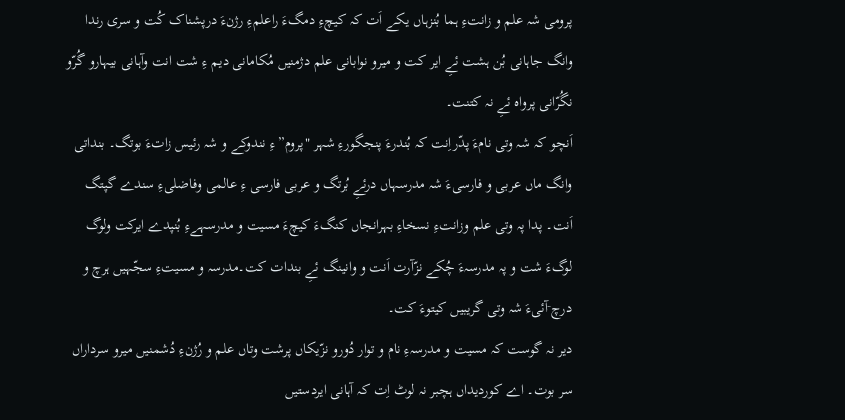پرومی شہ علم و زانتءِ ہما بُنزہاں یکے اَت کہ کیچءِ دمگءَ راعلمءِ رژنءَ درپشناک کُت و سری رندا وانگ جاہانی بُن ہشت ئےِ ایر کت و میرو نوابانی علم دژمنیں مُکامانی دیم ءِ شت انت وآہانی بیہارو گُرّو نگُرّانی پرواہ ئےِ نہ کتنت۔
اَنچو کہ شہ وتی نامءَ پدّراِنت کہ بُندرءَ پنجگورءِ شہر "پروم”ءِ نندوکے و شہ رئیس زاتءَ بوتگ۔ بنداتی وانگ ماں عربی و فارسیءَ شہ مدرسہاں درئےِ بُرتگ و عربی فارسی ءِ عالمی وفاضلیءِ سندے گپتگ اَنت۔ پدا پہ وتی علم وزانتءِ نسخاءِ بہرانجاں کنگءَ کیچءَ مسیت و مدرسہےءِ بُنپدے ایرکت ولوگ لوگءَ شت و پہ مدرسہءَ چُکے نزّآرت اَنت و وانینگ ئےِ بندات کت۔مدرسہ و مسیتءِ سجّہیں ہرچ و درچ ۤآئیءَ شہ وتی گریبیں کیتوءَ کت۔
دیر نہ گوست کہ مسیت و مدرسہءِ نام و توار دُورو نزّیکاں پرشت وتاں علم و رُژنءِ دُشمنیں میرو سرداراں سر بوت۔ اے کوردیداں ہچبر نہ لوٹ اِت کہ آہانی ایردستیں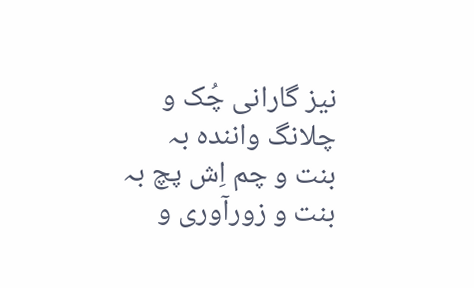نیز گارانی چُک و چلانگ وانندہ بہ بنت و چم اِش پچ بہ بنت و زورآوری و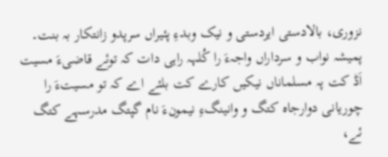نزوری، بالادستی ایردستی و نیک وبدءِ پئیراں سرپدو زانتکار بہ بنت۔ پمیشہ نواب و سرداراں واجہءَ را کُلہہ راہی دات کہ توئے قاضیءَ مسیت اَڈ کت پہ مسلماناں نیکیں کارے کت بلئے اے کہ تو مسیتءَ را چوریانی دوارجاہ کتگ و وانینگءِ نیمونءَ نام گپتگ مدرسہے کتگ ئے،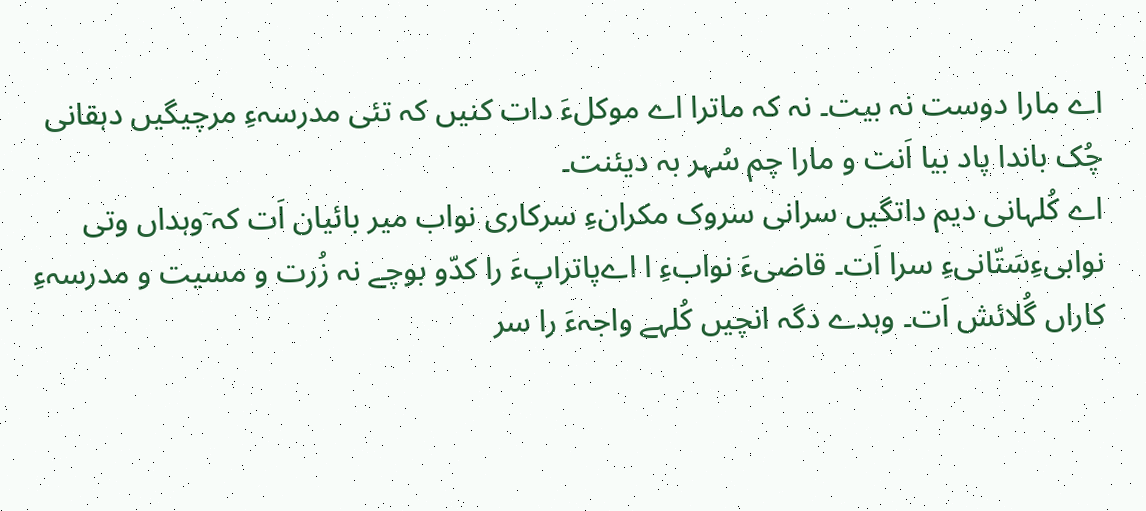اے مارا دوست نہ بیت۔ نہ کہ ماترا اے موکلءَ دات کنیں کہ تئی مدرسہءِ مرچیگیں دہقانی چُک باندا پاد بیا اَنت و مارا چم سُہر بہ دیئنت۔
اے کُلہانی دیم داتگیں سرانی سروک مکرانءِ سرکاری نواب میر بائیان اَت کہ ۤوہداں وتی نوابیءِسَتّانیءِ سرا اَت۔ قاضیءَ نوابءِ ا اےپاتراپءَ را کدّو بوچے نہ زُرت و مسیت و مدرسہءِ کاراں گُلائش اَت۔ وہدے دگہ انچیں کُلہے واجہءَ را سر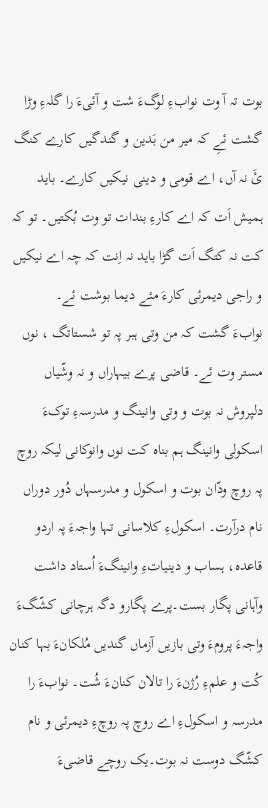بوت تہ آ وت نوابءِ لوگءَ شت و آئیءَ را گلہءِ وڑا گشت ئےِ کہ میر من بَدین و گندگیں کارے کنگ ئَ نہ آں، اے قومی و دینی نیکیں کارے۔ باید ہمیش اَت کہ اے کارءِ بندات تو وت بُکتیں۔ تو کہ کت نہ کتگ اَت گڑا باید نہ اِنت کہ چہ اے نیکیں و راجی دیمرئی کارءَ مئے دیما بوشت ئے۔
نوابءَ گشت کہ من وتی ہبر پہ تو شستاتگ ، نوں مستر وت ئے۔ قاضی پرے بیہاراں و نہ وشّیاں دلپروش نہ بوت و وتی وانینگ و مدرسہءِ توکءَ اسکولی وانینگ ہم بناہ کت نوں وانوکانی لیکہ روچ پہ روچ ودّان بوت و اسکول و مدرسہاں دُور دوراں نام درآرت۔ اسکولءِ کلاسانی تہا واجہءَ پہ اردو قاعدہ، ہساب و دینیاتءِ وانینگءَ اُستاد داشت وآہانی پگار بست۔پرے پگارو دگہ ہرچانی کشّگءَ واجہءَ پرومءَ وتی بازیں آزماں گندیں مُلکانءَ بہا کنان کُت و علمءِ رُژنءَ را تالان کنانءَ شُت۔ نوابءَ را مدرسہ و اسکولءِ اے روچ پہ روچءِ دیمرئی و نام کشّگ دوست نہ بوت۔یک روچے قاضیءَ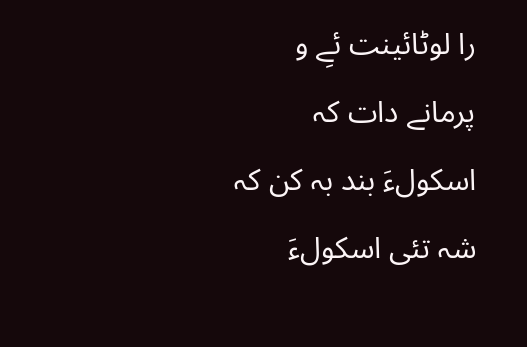را لوٹائینت ئےِ و پرمانے دات کہ اسکولءَ بند بہ کن کہ شہ تئی اسکولءَ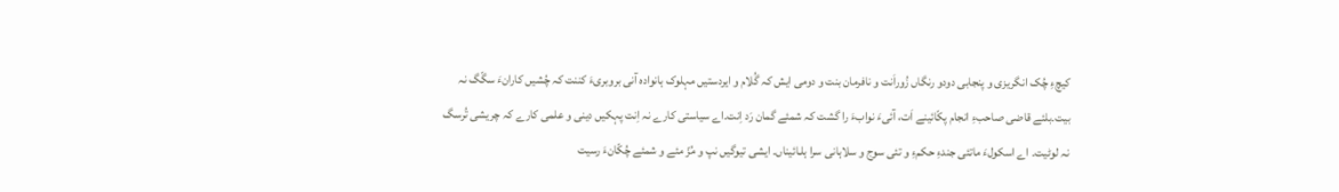کیچءِ چُک انگریزی و پنجابی دودو رنگاں زُوراَنت و نافرمان بنت و دومی ایش کہ گُلام و ایردستیں مہلوک ہانوادہ آنی بروبریءَ کننت کہ چُشیں کارانءَ سگّگ نہ بیت۔بلئے قاضی صاحبءِ انجام پکّائینے اَت، آئیءَ نوابءَ را گشت کہ شمئے گمان رَد اِنت۔اے سیاستی کارے نہ اِنت پہکیں دینی و علمی کارے کہ چریشی تُرسگ نہ لوٹیت۔ اے اسکولءَ ماتئی جندءِ حکمءِ و تئی سوج و سلاہانی سرا ہلـائیناں۔ ایشی تیوگیں نپ و مُزّ مئے و شمئے چُکّانءَ رسیت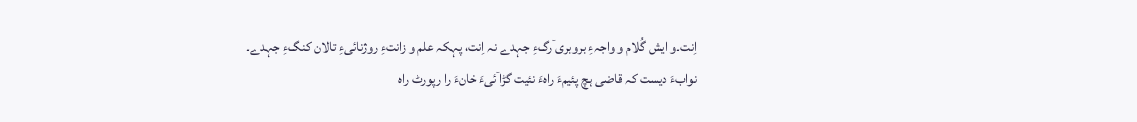اِنت۔و ایش گُلام و واجہءِ بروبری ۤرگءِ جہدے نہ اِنت، پہکہ علم و زانتءِ روژنائیءِ تالان کنگءِ جہدے۔
نوابءَ دیست کہ قاضی ہچ پئیمءَ راہءَ نئیت گڑا ۤئیءَ خانءَ را رپورٹ راہ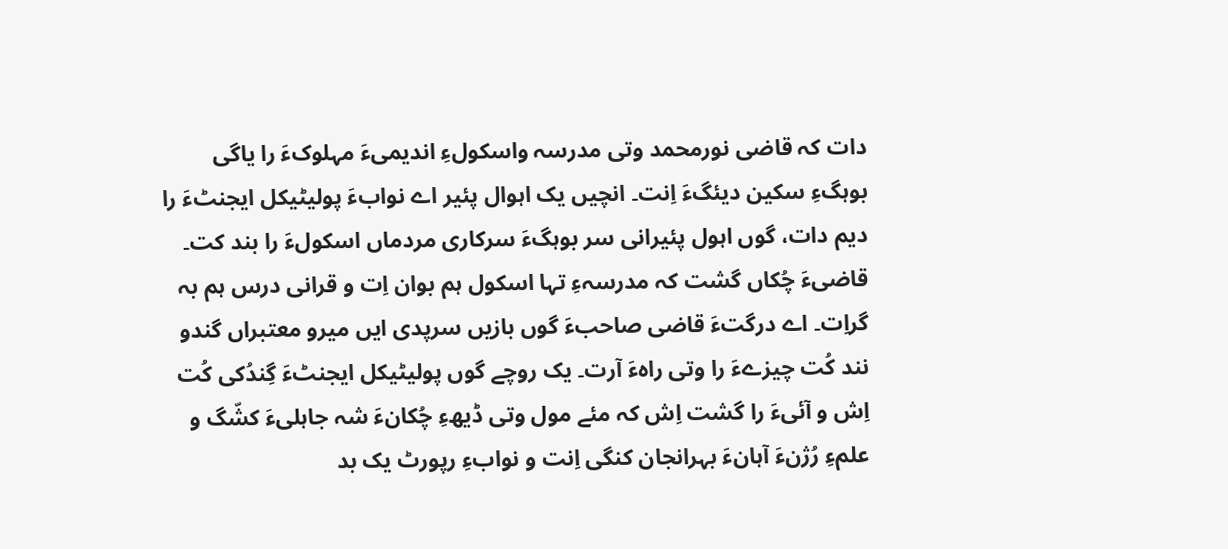دات کہ قاضی نورمحمد وتی مدرسہ واسکولءِ اندیمیءَ مہلوکءَ را یاگی بوہگءِ سکین دیئگءَ اِنت۔ انچیں یک اہوال پئیر اے نوابءَ پولیٹیکل ایجنٹءَ را دیم دات، گوں اہول پئیرانی سر بوہگءَ سرکاری مردماں اسکولءَ را بند کت۔ قاضیءَ چُکاں گشت کہ مدرسہءِ تہا اسکول ہم بوان اِت و قرانی درس ہم بہ گراِت۔ اے درگتءَ قاضی صاحبءَ گوں بازیں سرپدی ایں میرو معتبراں گندو نند کُت چیزےءَ را وتی راہءَ آرت۔ یک روچے گوں پولیٹیکل ایجنٹءَ گِندُکی کُت اِش و آئیءَ را گشت اِش کہ مئے مول وتی ڈیھءِ چُکانءَ شہ جاہلیءَ کشّگ و علمءِ رُژنءَ آہانءَ بہرانجان کنگی اِنت و نوابءِ رپورٹ یک بد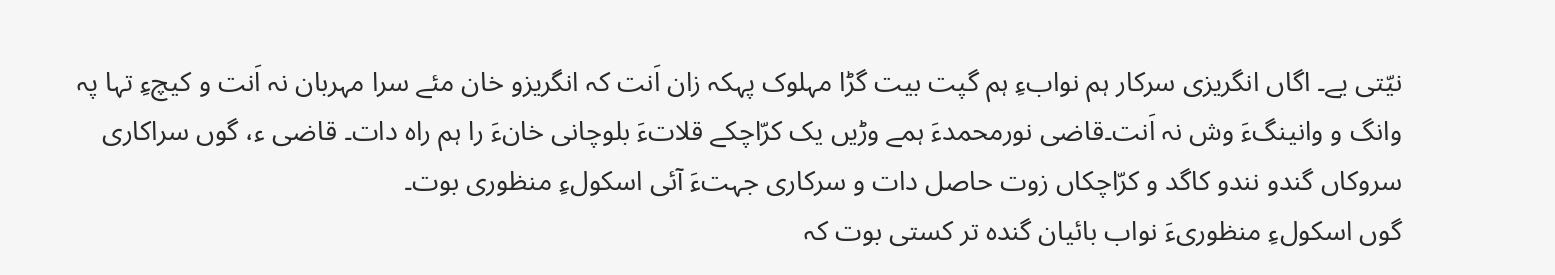نیّتی یے۔ اگاں انگریزی سرکار ہم نوابءِ ہم گپت بیت گڑا مہلوک پہکہ زان اَنت کہ انگریزو خان مئے سرا مہربان نہ اَنت و کیچءِ تہا پہ وانگ و وانینگءَ وش نہ اَنت۔قاضی نورمحمدءَ ہمے وڑیں یک کرّاچکے قلاتءَ بلوچانی خانءَ را ہم راہ دات۔ قاضی ء، گوں سراکاری سروکاں گندو نندو کاگد و کرّاچکاں زوت حاصل دات و سرکاری جہتءَ آئی اسکولءِ منظوری بوت۔
گوں اسکولءِ منظوریءَ نواب بائیان گندہ تر کستی بوت کہ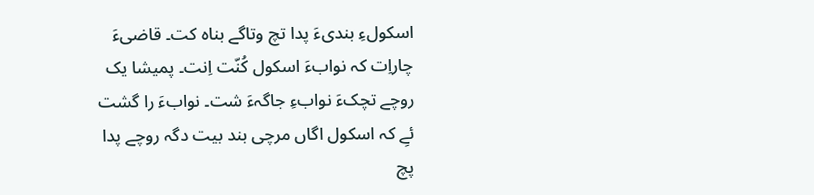اسکولءِ بندیءَ پدا تچ وتاگے بناہ کت۔ قاضیءَ چاراِت کہ نوابءَ اسکول کُنّت اِنت۔ پمیشا یک روچے تچکءَ نوابءِ جاگہءَ شت۔ نوابءَ را گشت ئےِ کہ اسکول اگاں مرچی بند بیت دگہ روچے پدا پچ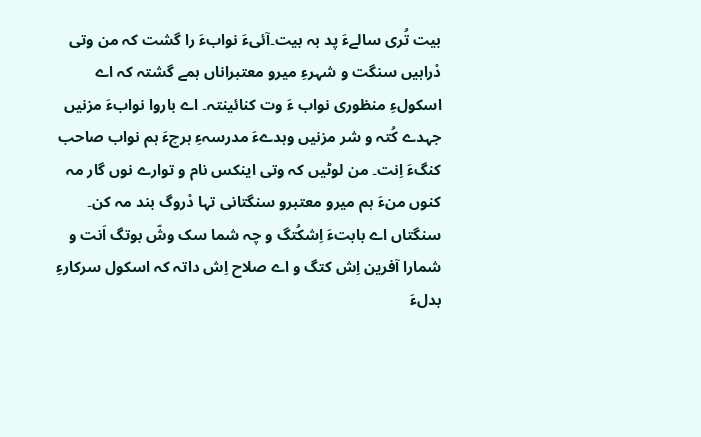بیت تُری سالےءَ پد بہ بیت۔آئیءَ نوابءَ را گشت کہ من وتی دْراہیں سنگت و شہرءِ میرو معتبراناں ہمے گشتہ کہ اے اسکولءِ منظوری نواب ءَ وت کنائینتہ۔ اے باروا نوابءَ مزنیں جہدے کُتہ و شر مزنیں وہدےءَ مدرسہءِ ہرچءَ ہم نواب صاحب کنگءَ اِنت۔ من لوٹیں کہ وتی اینکس نام و توارے نوں گار مہ کنوں منءَ ہم میرو معتبرو سنگتانی تہا دْروگ بند مہ کن۔ سنگتاں اے بابتءَ اِشکُتگ و چہ شما سک وشّ بوتگ اَنت و شمارا آفرین اِش کتگ و اے صلاح اِش داتہ کہ اسکول سرکارءِ بدلءَ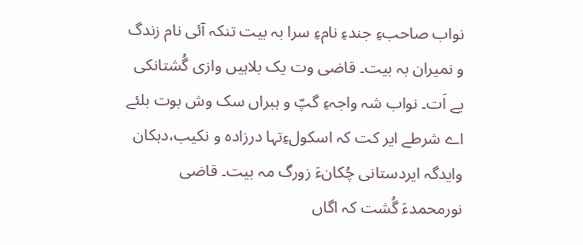نواب صاحبءِ جندءِ نامءِ سرا بہ بیت تنکہ آئی نام زندگ و نمیران بہ بیت۔ قاضی وت یک بلاہیں وازی گُشتانکی یے اَت۔ نواب شہ واجہءِ گپّ و ہبراں سک وش بوت بلئے اے شرطے ایر کت کہ اسکولءِتہا درزادہ و نکیب،دہکان وایدگہ ایردستانی چُکانءَ زورگ مہ بیت۔ قاضی نورمحمدءَ گُشت کہ اگاں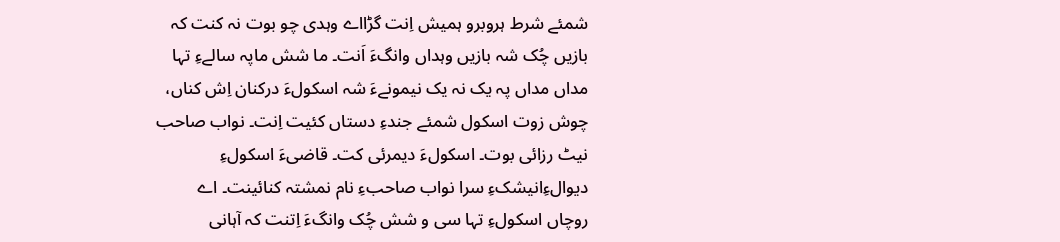شمئے شرط ہروبرو ہمیش اِنت گڑااے وہدی چو بوت نہ کنت کہ بازیں چُک شہ بازیں وہداں وانگءَ اَنت۔ ما شش ماپہ سالےءِ تہا مداں مداں پہ یک نہ یک نیمونےءَ شہ اسکولءَ درکنان اِش کناں، چوش زوت اسکول شمئے جندءِ دستاں کئیت اِنت۔ نواب صاحب نیٹ رزائی بوت۔ اسکولءَ دیمرئی کت۔ قاضیءَ اسکولءِ دیوالءِانیشکءِ سرا نواب صاحبءِ نام نمشتہ کنائینت۔ اے روچاں اسکولءِ تہا سی و شش چُک وانگءَ اِتنت کہ آہانی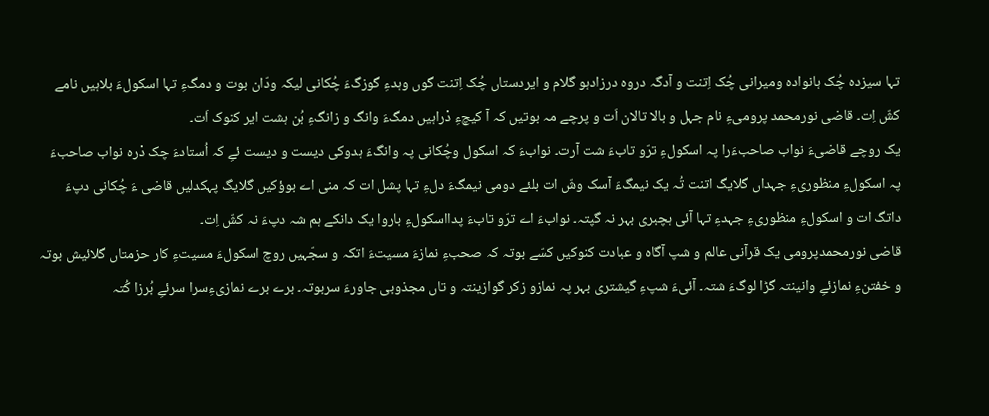تہا سیزدہ چُک ہانوادہ ومیرانی چُک اِتنت و آدگہ دروہ درزادہو گلام و ایردستاں چُک اِتنت گوں وہدءِ گوزگءَ چُکانی لیکہ ودّان بوت و دمگءِ تہا اسکولءَ بلاہیں نامے کشّ اِت۔ قاضی نورمحمد پرومیءِ نام جہل و بالا تالان اَت و پرچے مہ بوتیں کہ آ کیچءِ دْراہیں دمگءَ وانگ و زانگءِ بُن ہشت ایر کنوک اَت۔
یک روچے قاضیءَ نواب صاحبءَرا پہ اسکولءِ ترّو تابءَ شت آرت۔ نوابءَ کہ اسکول وچُکانی پہ وانگءَ ہدوکی دیست و دیست ئےِ کہ اُستادءَ چک دْرہ نواب صاحبءَ پہ اسکولءِ منظوریءِ جہداں گلایگ اتنت تُہ یک نیمگءَ آسک وشّ ات بلئے دومی نیمگءَ دلءِ تہا پشل ات کہ منی اے بوؤکیں گلایگ پہکدلیں قاضی ءَ چُکانی دپءَ داتگ ات و اسکولءِ منظوریءِ جہدءِ تہا آئی ہچبری بہر نہ گپتہ۔ نوابءَ اے ترّو تابءَ پدااسکولءِ باروا یک دانکے ہم شہ دپءَ نہ کشّ اِت۔
قاضی نورمحمدپرومی یک قرآنی عالم و شپ آگاہ و عبادت کنوکیں کسّے بوتہ کہ صحبءِ نمازءَ مسیتءَ اتکہ و سجّہیں روچ اسکولءَ مسیتءِ کار حزمتاں گلائیش بوتہ و خفتنءِ نمازئےِ وانینتہ گڑا لوگءَ شتہ۔ آئیءَ شپءِ گیشتری بہر پہ نمازو زکر گوازینتہ و تاں مجذوبی جاورءَ سربوتہ۔ برے برے نمازیءِسرا سرئےِ بُرزا کُتہ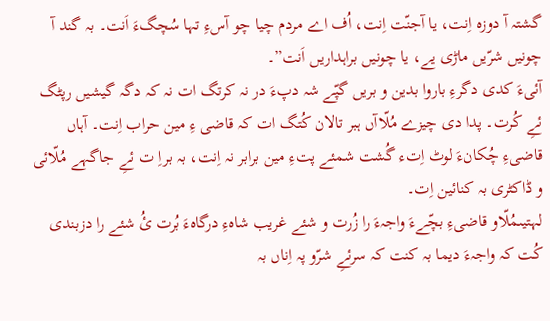گشتہ آ دوزہ اِنت، یا آجنّت اِنت، اُف اے مردم چیا چو آسءِ تہا سُچگءَ اَنت۔ بہ گند آ چونیں شرّیں ماڑی یے، یا چونیں براہداریں اَنت”۔
آئیءَ کدی دگرءِ باروا بدین و بریں گپّے شہ دپءَ در نہ کرتگ ات نہ کہ دگہ گیشیں رپٹگ ئےِ کُرت۔ پدا دی چیزے مُلّاآں ہبر تالان کُتگ ات کہ قاضی ءِ مین حراب اِنت۔ آہاں قاضیءِ چُکانءَ لوٹ اِتء گُشت شمئے پتءِ مین برابر نہ اِنت، بہ براِ ت ئےِ جاگہے مُلّائی و ڈاکٹری بہ کنائین اِت۔
لہتیںمُلّاو قاضیءِ بچّےءَ واجہءَ را زُرت و شئے غریب شاہءِ درگاہءَ بُرت ئُ شئے را دزبندی کُت کہ واجہءَ دیما بہ کنت کہ سرئےِ شرّو پہ اِناں بہ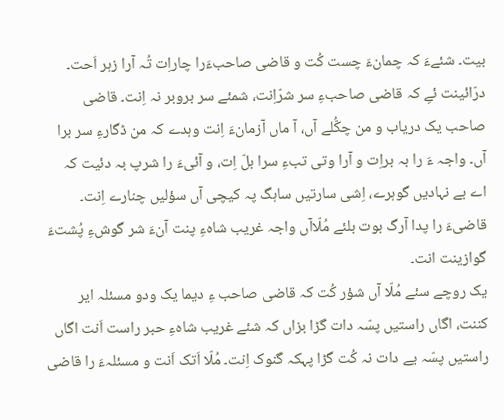بیت۔ شئےءَ کہ چمانءَ چست کُت و قاضی صاحبءَرا چاراِت تُہ آرا زہر اَحت۔ درّائینت ئےِ کہ قاضی صاحبءِ سر شرّاِنت، شمئے سر بروبر نہ اِنت۔ قاضی صاحب یک دریاب و من چکُّلے آں، آ ماں آزمانءَ اِنت وہدے کہ من ڈگارءِ سر برا آں۔ واجہ ءَ را بہ براِت و آرا وتی تبءِ سرا بلّ اِت، و آئیءَ را شرپ بہ دئیت کہ اے بے نہادیں گوہرے، اِشی سارتیں ساہگ پہ کیچی آں سؤلیں چنارے اِنت۔ قاضیءَ را پدا آرگ بوت بلئے مُلّاآں واجہ غریب شاہءِ پنت آنءَ شر گوشءِ پُشتءَ گوازینت انت۔
یک روچے سئے مُلّا آں شؤر کُت کہ قاضی صاحب ءِ دیما یک ودو مسئلہ ایر کننت، اگاں راستیں پسّہ دات گڑا بزاں کہ شئے غریب شاہءِ حبر راست اَنت اگاں راستیں پسّہ یے دات نہ کُت گڑا پہکہ گنوک اِنت۔ مُلّا اَتک اَنت و مسئلہءَ را قاضی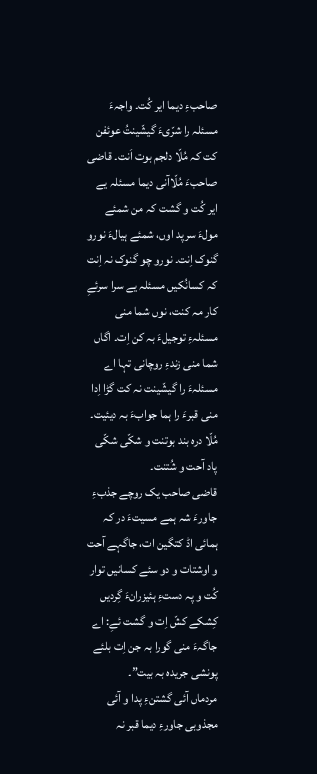صاحبءِ دیما ایر کُت۔ واجہءَ مسئلہ را شرّیءَ گیشّینتُ عوئفن کت کہ مُلّا دلجم بوت اَنت۔ قاضی صاحبءَ مُلّاآنی دیما مسئلہ یے ایر کُت و گشت کہ من شمئے مولءَ سرپد اوں، شمئے ہیالءَ نورو گنوک اِنت۔ نورو چو گنوک نہ اِنت کہ کسانُکیں مسئلہ یے سرا سرئےِ کار مہ کنت، نوں شما منی مسئلہءِ توجیلءَ بہ کن اِت۔ اگاں شما منی زندءِ روچانی تہا اے مسئلہءَ را گیشّینت نہ کت گڑا اِدا منی قبرءَ را ہما جوابءَ بہ دیئیت۔ مُلّا درہ بند بوتنت و شکّی شکّی پاد آحت و شُتنت۔
قاضی صاحب یک روچے جذبءِ جاورءَ شہ ہمے مسیتءَ در کہ ہمائی اڈ کتگین ات، جاگہے آحت و اوشتات و دو سئے کسانیں توار کُت و پہ دستءِ ہئیزرانءَ گِردیں کِشکے کشّ اِت و گشت ئےِ: اے جاگہءَ منی گورا بہ جن اِت بلئے پونشی جریدہ بہ بیت”۔
مردماں آئی گشتنءِ پدا و آئی مجذوبی جاورءِ دیما قبر نہ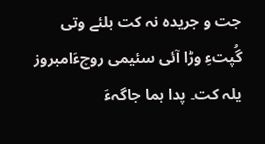جت و جریدہ نہ کت بلئے وتی گُپتءِ وڑا آئی سئیمی روچءَامبروز یلہ کت۔ پدا ہما جاگہءَ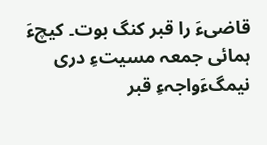قاضیءَ را قبر کنگ بوت۔ کیچءَ ہمائی جمعہ مسیتءِ دری نیمگءَواجہءِ قبر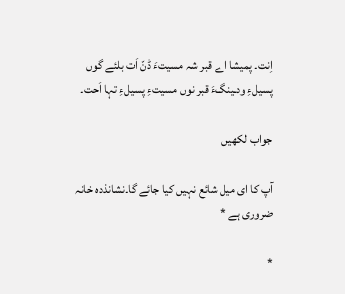اِنت۔ پمیشا اے قبر شہ مسیتءَ ڈنّ اَت بلئے گوں پسیلءِ ودـینگءَ قبر نوں مسیتءِ پسیلءِ تہا اَحت۔

جواب لکھیں

آپ کا ای میل شائع نہیں کیا جائے گا۔نشانذدہ خانہ ضروری ہے *

*